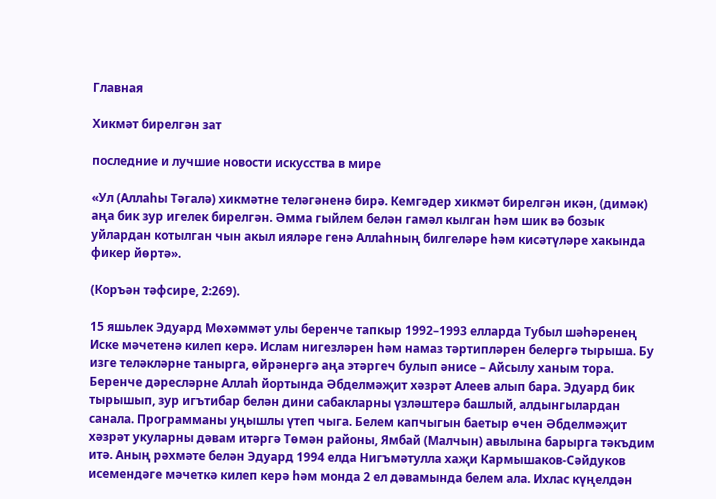Главная

Хикмәт бирелгән зат

последние и лучшие новости искусства в мире

«Ул (Аллаһы Тәгалә) хикмәтне теләгәненә бирә. Кемгәдер хикмәт бирелгән икән, (димәк) аңа бик зур игелек бирелгән. Әмма гыйлем белән гамәл кылган һәм шик вә бозык уйлардан котылган чын акыл ияләре генә Аллаһның билгеләре һәм кисәтүләре хакында фикер йөртә».

(Коръән тәфсире, 2:269).

15 яшьлек Эдуард Мөхәммәт улы беренче тапкыр 1992–1993 елларда Тубыл шәһәренең Иске мәчетенә килеп керә. Ислам нигезләрен һәм намаз тәртипләрен белергә тырыша. Бу изге теләкләрне танырга, өйрәнергә аңа этәргеч булып әнисе – Айсылу ханым тора. Беренче дәресләрне Аллаһ йортында Әбделмәҗит хәзрәт Алеев алып бара. Эдуард бик тырышып, зур игътибар белән дини сабакларны үзләштерә башлый, алдынгылардан санала. Программаны уңышлы үтеп чыга. Белем капчыгын баетыр өчен Әбделмәҗит хәзрәт укуларны дәвам итәргә Төмән районы, Ямбай (Малчын) авылына барырга тәкъдим итә. Аның рәхмәте белән Эдуард 1994 елда Нигъмәтулла хаҗи Кармышаков-Сәйдуков исемендәге мәчеткә килеп керә һәм монда 2 ел дәвамында белем ала. Ихлас күңелдән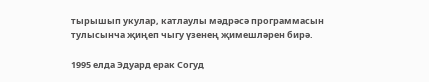тырышып укулар, катлаулы мәдрәсә программасын тулысынча җиңеп чыгу үзенең җимешләрен бирә.

1995 елда Эдуард ерак Согуд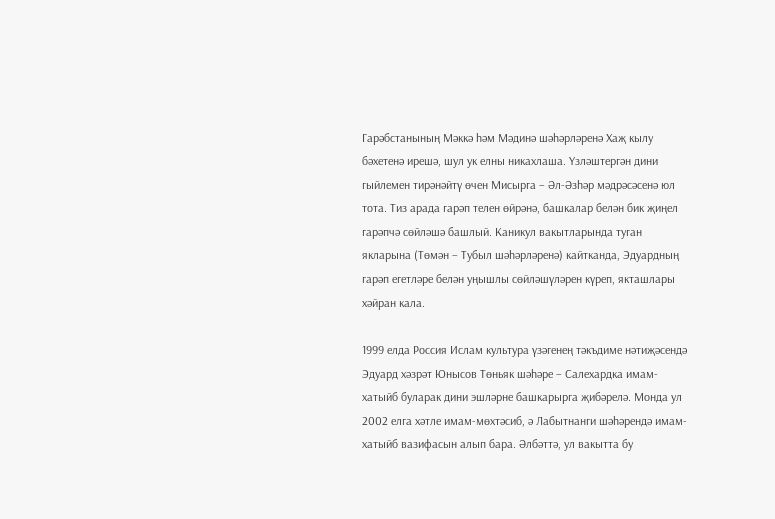Гарәбстанының Мәккә һәм Мәдинә шәһәрләренә Хаҗ кылу бәхетенә ирешә, шул ук елны никахлаша. Үзләштергән дини гыйлемен тирәнәйтү өчен Мисырга – Әл-Әзһәр мәдрәсәсенә юл тота. Тиз арада гарәп телен өйрәнә, башкалар белән бик җиңел гарәпчә сөйләшә башлый. Каникул вакытларында туган якларына (Төмән – Тубыл шәһәрләренә) кайтканда, Эдуардның гарәп егетләре белән уңышлы сөйләшүләрен күреп, якташлары хәйран кала.

1999 елда Россия Ислам культура үзәгенең тәкъдиме нәтиҗәсендә Эдуард хәзрәт Юнысов Төньяк шәһәре – Салехардка имам-хатыйб буларак дини эшләрне башкарырга җибәрелә. Монда ул 2002 елга хәтле имам-мөхтәсиб, ә Лабытнанги шәһәрендә имам-хатыйб вазифасын алып бара. Әлбәттә, ул вакытта бу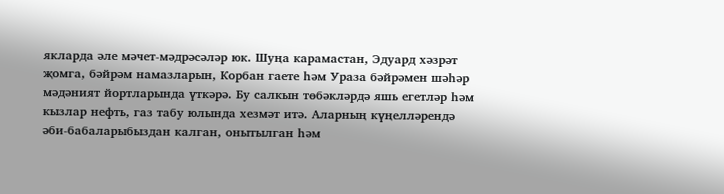якларда әле мәчет-мәдрәсәләр юк. Шуңа карамастан, Эдуард хәзрәт җомга, бәйрәм намазларын, Корбан гаете һәм Ураза бәйрәмен шәһәр мәдәният йортларында үткәрә. Бу салкын төбәкләрдә яшь егетләр һәм кызлар нефть, газ табу юлында хезмәт итә. Аларның күңелләрендә әби-бабаларыбыздан калган, онытылган һәм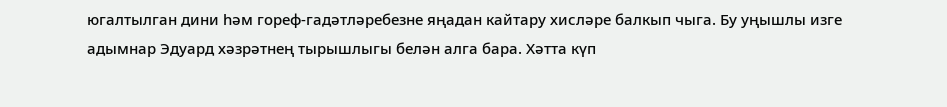югалтылган дини һәм гореф-гадәтләребезне яңадан кайтару хисләре балкып чыга. Бу уңышлы изге адымнар Эдуард хәзрәтнең тырышлыгы белән алга бара. Хәтта күп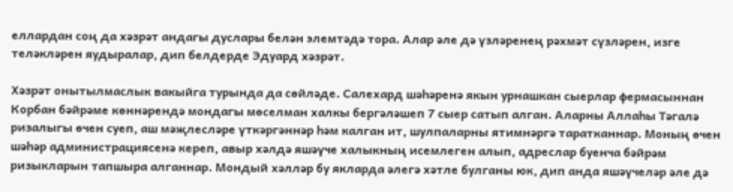еллардан соң да хәзрәт андагы дуслары белән элемтәдә тора. Алар әле дә үзләренең рәхмәт сүзләрен, изге теләкләрен яудыралар, дип белдерде Эдуард хәзрәт.

Хәзрәт онытылмаслык вакыйга турында да сөйләде. Салехард шәһәренә якын урнашкан сыерлар фермасыннан Корбан бәйрәме көннәрендә мондагы мөселман халкы бергәләшеп 7 сыер сатып алган. Аларны Аллаһы Тәгалә ризалыгы өчен суеп, аш мәҗлесләре үткәргәннәр һәм калган ит, шулпаларны ятимнәргә таратканнар. Моның өчен шәһәр администрациясенә кереп, авыр хәлдә яшәүче халыкның исемлеген алып, адреслар буенча бәйрәм ризыкларын тапшыра алганнар. Мондый хәлләр бу якларда әлегә хәтле булганы юк, дип анда яшәүчеләр әле дә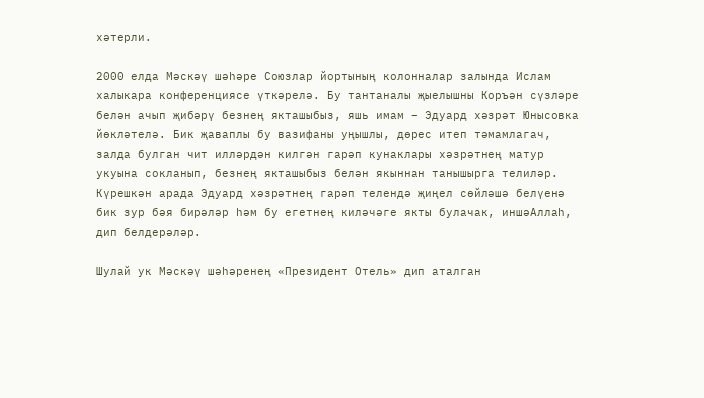хәтерли.

2000 елда Мәскәү шәһәре Союзлар йортының колонналар залында Ислам халыкара конференциясе үткәрелә. Бу тантаналы җыелышны Коръән сүзләре белән ачып җибәрү безнең якташыбыз, яшь имам – Эдуард хәзрәт Юнысовка йөкләтелә. Бик җаваплы бу вазифаны уңышлы, дөрес итеп тәмамлагач, залда булган чит илләрдән килгән гарәп кунаклары хәзрәтнең матур укуына сокланып, безнең якташыбыз белән якыннан танышырга телиләр. Күрешкән арада Эдуард хәзрәтнең гарәп телендә җиңел сөйләшә белүенә бик зур бәя бирәләр һәм бу егетнең киләчәге якты булачак, иншәАллаһ, дип белдерәләр.

Шулай ук Мәскәү шәһәренең «Президент Отель» дип аталган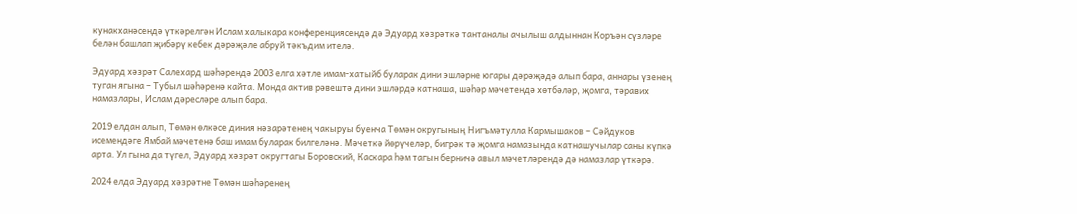кунакханәсендә үткәрелгән Ислам халыкара конференциясендә дә Эдуард хәзрәткә тантаналы ачылыш алдыннан Коръән сүзләре белән башлап җибәрү кебек дәрәҗәле абруй тәкъдим ителә.

Эдуард хәзрәт Салехард шәһәрендә 2003 елга хәтле имам-хатыйб буларак дини эшләрне югары дәрәҗәдә алып бара, аннары үзенең туган ягына – Тубыл шәһәренә кайта. Монда актив рәвештә дини эшләрдә катнаша, шәһәр мәчетендә хөтбәләр, җомга, тәравих намазлары, Ислам дәресләре алып бара.

2019 елдан алып, Төмән өлкәсе диния нәзарәтенең чакыруы буенча Төмән округының Нигъмәтулла Кармышаков – Сәйдуков исемендәге Ямбай мәчетенә баш имам буларак билгеләнә. Мәчеткә йөрүчеләр, бигрәк тә җомга намазында катнашучылар саны күпкә арта. Ул гына да түгел, Эдуард хәзрәт округтагы Боровский, Каскара һәм тагын берничә авыл мәчетләрендә дә намазлар үткәрә.

2024 елда Эдуард хәзрәтне Төмән шәһәренең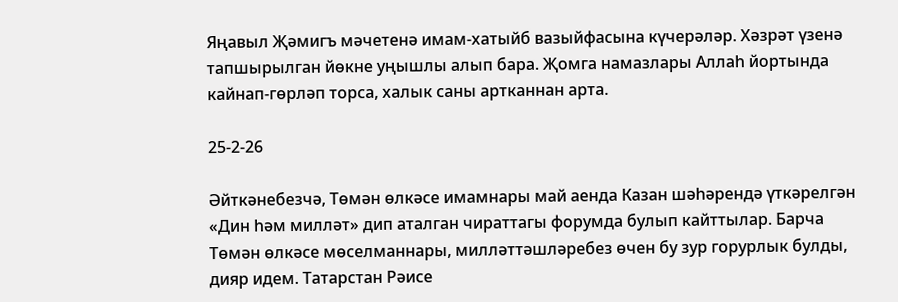Яңавыл Җәмигъ мәчетенә имам-хатыйб вазыйфасына күчерәләр. Хәзрәт үзенә тапшырылган йөкне уңышлы алып бара. Җомга намазлары Аллаһ йортында кайнап-гөрләп торса, халык саны артканнан арта.

25-2-26

Әйткәнебезчә, Төмән өлкәсе имамнары май аенда Казан шәһәрендә үткәрелгән «Дин һәм милләт» дип аталган чираттагы форумда булып кайттылар. Барча Төмән өлкәсе мөселманнары, милләттәшләребез өчен бу зур горурлык булды, дияр идем. Татарстан Рәисе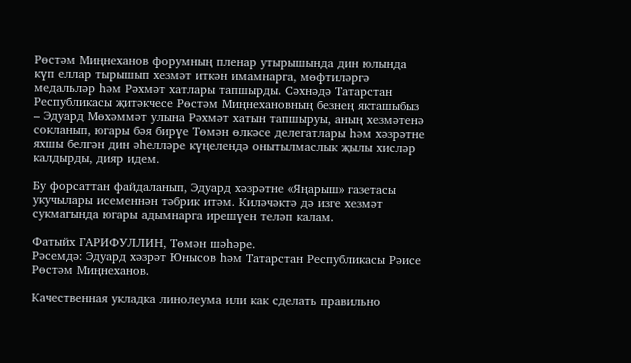Рөстәм Миңнеханов форумның пленар утырышында дин юлында күп еллар тырышып хезмәт иткән имамнарга, мөфтиләргә медальләр һәм Рәхмәт хатлары тапшырды. Сәхнәдә Татарстан Республикасы җитәкчесе Рөстәм Миңнехановның безнең якташыбыз – Эдуард Мөхәммәт улына Рәхмәт хатын тапшыруы, аның хезмәтенә сокланып, югары бәя бирүе Төмән өлкәсе делегатлары һәм хәзрәтне яхшы белгән дин әһелләре күңелендә онытылмаслык җылы хисләр калдырды, дияр идем.

Бу форсаттан файдаланып, Эдуард хәзрәтне «Яңарыш» газетасы укучылары исеменнән тәбрик итәм. Киләчәктә дә изге хезмәт сукмагында югары адымнарга ирешүен теләп калам.

Фатыйх ГАРИФУЛЛИН, Төмән шәһәре.
Рәсемдә: Эдуард хәзрәт Юнысов һәм Татарстан Республикасы Рәисе Рөстәм Миңнеханов.

Качественная укладка линолеума или как сделать правильно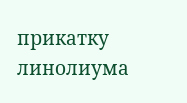прикатку линолиума